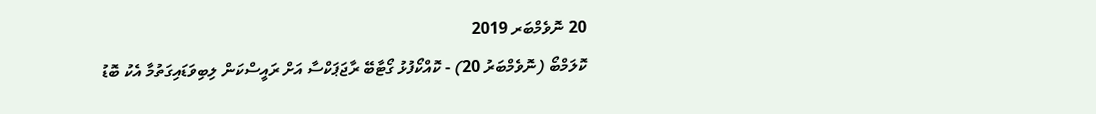20 ނޮވެމްބަރ 2019
ކޮލަމްބޯ (ނޮވެމްބަރު 20) - ކޮއްކޯފުޅު ގޯޓާބޭ ރާޖަޕަކްސާ އަށް ރައީސްކަން ލިބިވަޑައިގަތުމާ އެކު ބޮޑު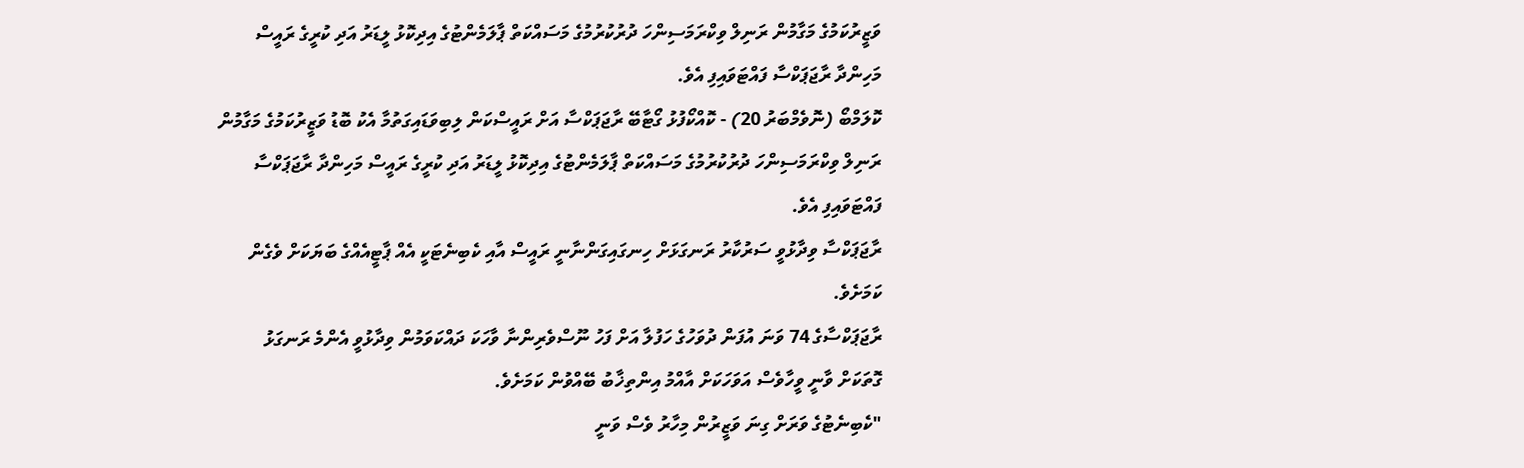ވަޒީރުކަމުގެ މަގާމުން ރަނިލް ވިކްރަމަސިންހަ ދުރުކުރުމުގެ މަސައްކަތް ޕާލަމެންޓުގެ އިދިކޮޅު ލީޑަރު އަދި ކުރީގެ ރައީސް މަހިންދާ ރާޖަޕަކްސާ ފައްޓަވައިފި އެވެ.
ކޮލަމްބޯ (ނޮވެމްބަރު 20) - ކޮއްކޯފުޅު ގޯޓާބޭ ރާޖަޕަކްސާ އަށް ރައީސްކަން ލިބިވަޑައިގަތުމާ އެކު ބޮޑު ވަޒީރުކަމުގެ މަގާމުން ރަނިލް ވިކްރަމަސިންހަ ދުރުކުރުމުގެ މަސައްކަތް ޕާލަމެންޓުގެ އިދިކޮޅު ލީޑަރު އަދި ކުރީގެ ރައީސް މަހިންދާ ރާޖަޕަކްސާ ފައްޓަވައިފި އެވެ.
ރާޖަޕަކްސާ ވިދާޅުވީ ސަރުކާރު ރަނގަޅަށް ހިނގައިގަންނާނީ ރައީސް އާއި ކެބިނެޓަކީ އެއް ޕާޓީއެއްގެ ބަޔަކަށް ވެގެން ކަމަށެވެ.
ރާޖަޕަކްސާގެ 74 ވަނަ އުފަން ދުވަހުގެ ހަފުލާ އަށް ފަހު ނޫސްވެރިންނާ ވާހަކަ ދައްކަވަމުން ވިދާޅުވީ އެންމެ ރަނގަޅު ގޮތަކަށް ވާނީ ވީހާވެސް އަވަހަކަށް އާއްމު އިންތިޚާބު ބޭއްވުން ކަމަށެވެ.
"ކެބިނެޓުގެ ވަރަށް ގިނަ ވަޒީރުން މިހާރު ވެސް ވަނީ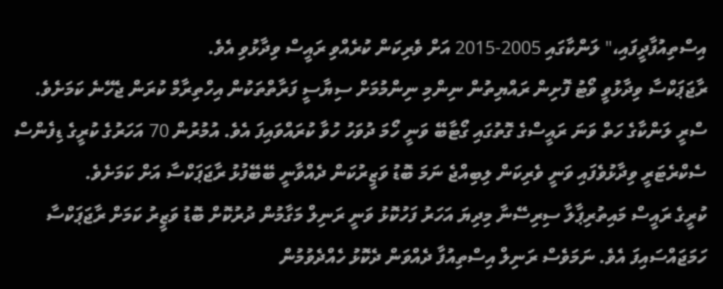އިސްތިއުފާދީފައި،" ލަންކާގައި 2005-2015 އަށް ވެރިކަން ކުރެއްވި ރައީސް ވިދާޅުވި އެވެ.
ރާޖަޕަކްސާ ވިދާޅުވީ ވޯޓު ފޮށިން ރައްޔިތުން ނިންމި ނިންމުމަށް ސިޔާސީ ފަރާތްތަކުން އިހްތިރާމް ކުރަން ޖެހޭނެ ކަމަށެވެ.
ސްރީ ލަންކާގެ ހަތް ވަނަ ރައީސްގެ ގޮތުގައި ގޯޓާބޭ ވަނީ ހޯމަ ދުވަހު ހުވާ ކުރައްވައިފަ އެވެ. އުމުރުން 70 އަހަރުގެ ކުރީގެ ޑިފެންސް ސެކްރެޓަރީ ވިދާޅުވެފައި ވަނީ ވެރިކަން ލިބިއްޖެ ނަމަ ބޮޑު ވަޒީރުކަން ދެއްވާނީ ބޭބޭފުޅު ރާޖަޕަކްސާ އަށް ކަމަށެވެ.
ކުރީގެ ރައީސް މައިތުރިޕާލާ ސިރިސޭނާ މިދިޔަ އަހަރު ފަހުކޮޅު ވަނީ ރަނިލް މަގާމުން ދުރުކޮށް ބޮޑު ވަޒީރު ކަމަށް ރާޖަޕަކްސާ ހަމަޖައްސައިފަ އެވެ. ނަމަވެސް ރަނިލް އިސްތިއުފާ ދެއްވަން ދެކޮޅު ހެއްދެވުމުން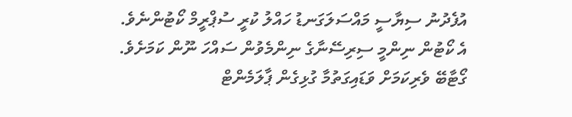އުފެދުނު ސިޔާސީ މައްސަލަގަނޑު ހައްލު ކުރީ ސުޕްރީމް ކޯޓުންނެވެ. އެ ކޯޓުން ނިންމީ ސިރިސޭނާގެ ނިންމެވުން ސައްހަ ނޫން ކަމަށެވެ.
ގޯޓާބޭ ވެރިކަމަށް ވަޑައިގަތުމާ ގުޅިގެން ޕާލަމެންޓް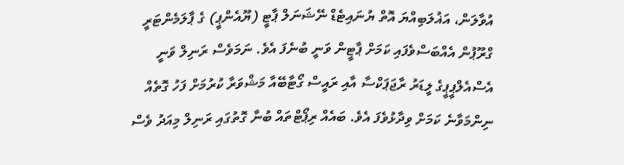އުވާލަން، އަޣުލަބިއްޔަ އޮތް ޔުނައިޓެޑް ނޭޝަނަލް ޕާޓީ (ޔޫއެންޕީ) ގެ ޕާލަމެންޓަރީ ގްރޫޕުން އެއްބަސްވެފައި ކަމަށް ޕާޓީން ވަނީ ބުނެފަ އެވެ. ނަމަވެސް ރަނިލް ވަނީ އެސްއެލްޕީޕީގެ ލީޑަރު ރާޖަޕަކްސާ އާއި ރައީސް ގޯޓާބޭއާ މަޝްވަރާ ކުރުމަށް ފަހު ގޮތެއް ނިންމަވާނެ ކަމަށް ވިދާޅުވެފަ އެވެ. ބައެއް ރިޕޯޓްތައް ބުނާ ގޮތުގައި ރަނިލް މިއަދު ވެސް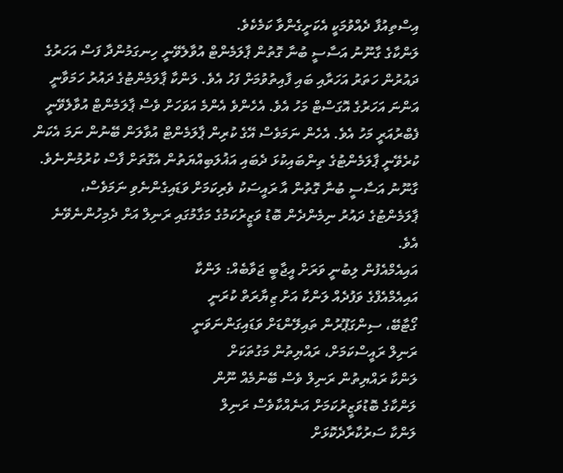އިސްތިއުފާ ދެއްވުމަކީ އެކަށީގެންވާ ކަމެކެވެ.
ލަންކާގެ ގާނޫނު އަސާސީ ބުނާ ގޮތުން ޕާލަމެންޓް އުވާލެވޭނީ ހިނގަމުންދާ ފަސް އަހަރުގެ ދައުރުން ހަތަރު އަހަރާއި ބައި ފާއިތުވުމަށް ފަހު އެވެ. ލަންކާ ޕާލަމެންޓުގެ ދައުރު ހަމަވާނީ އަންނަ އަހަރުގެ އޮގަސްޓް މަހު އެވެ. އެހެންވެ އެންމެ އަވަހަށް ވެސް ޕާލަމެންޓް އުވާލެވޭނީ ފެބްރުއަރީ މަހު އެވެ. އެހެން ނަމަވެސް އޭގެ ކުރިން ޕާލަމެންޓް އުވާލަން ބޭނުން ނަމަ އެކަން ކުރެވޭނީ ޕާލަމެންޓުގެ ތިންބައިކުޅަ ދެބައި އަޣުލަބިއްޔަތުން އެގޮތަށް ފާސް ކުރުމުންނެވެ.
ގާނޫނު އަސާސީ ބުނާ ގޮތުން އާ ރައީސަކު ވެރިކަމަށް ވަޑައިގެންނެވި ނަމަވެސް، ޕާލަމެންޓުގެ ދައުރު ނިމެންދެން ބޮޑު ވަޒީރުކަމުގެ މަގާމުގައި ރަނިލް އަށް ދެމިހުންނެވޭނެ އެވެ.
އައިއެމްއެފުން ލިބުނީ ވަރަށް އީޖާބީ ޖަވާބެއް: ލަންކާ
އައިއެމްއެފްގެ ވަފުދެއް ލަންކާ އަށް ޒިޔާރަތް ކުރަނީ
ގޯޓާބޭ، ސިންގަޕޫރުން ތައިލޭންޑަށް ވަޑައިގަންނަވަނީ
ރަނިލް ރައީސްކަމަށް، ރައްޔިތުން މަގުތަކަށް
ލަންކާ ރައްޔިތުން ރަނިލް ވެސް ބޭނުމެއް ނޫން
ލަންކާގެ ބޮޑުވަޒީރުކަމަށް އަނެއްކާވެސް ރަނިލް
ލަންކާ ސަރުކާރާދެކޮޅަށް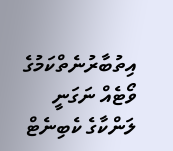އިތުބާރުނެތްކަމުގެ ވޯޓެއް ނަގަނީ
ލަންކާގެ ކެބިނެޓް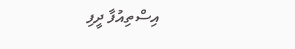އިސްތިއުފާ ދީފި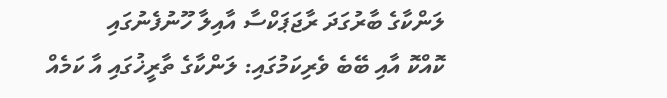ލަންކާގެ ބާރުގަދަ ރާޖަޕަކްސާ އާއިލާ ހޫނުފެނުގައި
ކޮއްކޮ އާއި ބޭބެ ވެރިކަމުގައި: ލަންކާގެ ތާރީޚުގައި އާ ކަމެއް